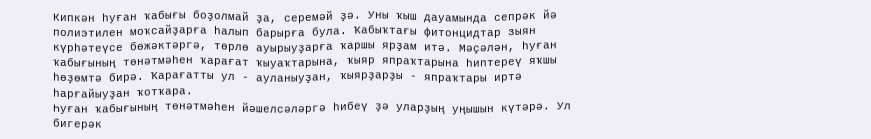Кипкән һуған ҡабығы боҙолмай ҙа, серемәй ҙә. Уны ҡыш дауамында сепрәк йә полиэтилен моҡсайҙарға һалып барырға була. Ҡабыҡтағы фитонцидтар зыян күрһәтеүсе бөжәктәргә, төрлө ауырыуҙарға ҡаршы ярҙам итә. Мәҫәлән, һуған ҡабығының төнәтмәһен ҡарағат ҡыуаҡтарына, ҡыяр япраҡтарына һиптереү яҡшы һөҙөмтә бирә. Ҡарағатты ул - ауланыуҙан, ҡыярҙарҙы - япраҡтары иртә һарғайыуҙан ҡотҡара.
Һуған ҡабығының төнәтмәһен йәшелсәләргә һибеү ҙә уларҙың уңышын күтәрә. Ул бигерәк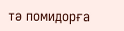тә помидорға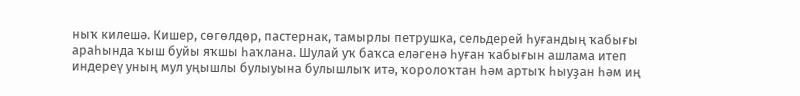ныҡ килешә. Кишер, сөгөлдөр, пастернак, тамырлы петрушка, сельдерей һуғандың ҡабығы араһында ҡыш буйы яҡшы һаҡлана. Шулай уҡ баҡса еләгенә һуған ҡабығын ашлама итеп индереү уның мул уңышлы булыуына булышлыҡ итә, ҡоролоҡтан һәм артыҡ һыуҙан һәм иң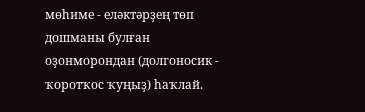мөһиме - еләктәрҙең төп дошманы булған оҙонморондан (долгоносик - ҡоротҡос ҡуңыҙ) һаҡлай.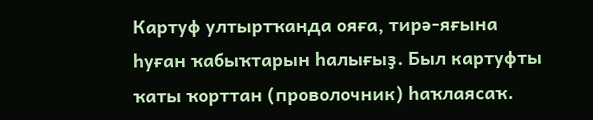Картуф ултыртҡанда ояға, тирә-яғына һуған ҡабыҡтарын һалығыҙ. Был картуфты ҡаты ҡорттан (проволочник) һаҡлаясаҡ.